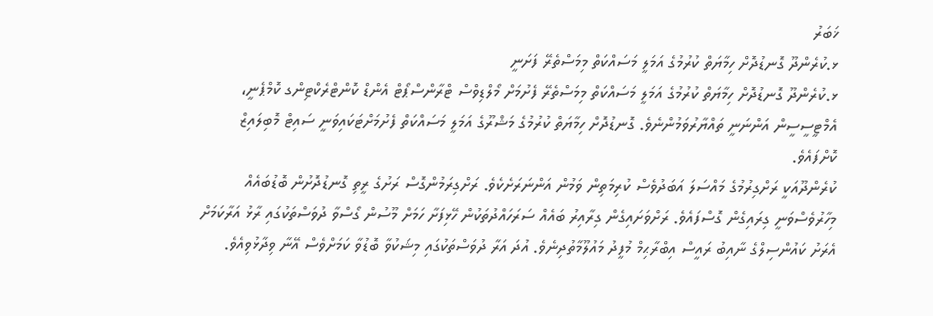ޚަބަރު
ޅ.ކުރެންދޫ ގޮނޑުދޮށް ހިމާޔަތް ކުރުމުގެ އަމަލީ މަސައްކަތް މިމަސްތެރޭ ފަށަނީ
ޅ.ކުރެންދޫ ގޮނޑުދޮށް ހިމާޔަތް ކުރުމުގެ އަމަލީ މަސައްކަތް މިމަސްތެރޭ ފެށުމަށް މޯލްޑިވްސް ޓްރާންސްޕޯޓް އެންޑް ކޮންޓްރެކްޓިންގ ކޮމްޕެނީ، އެމްޓީސީސީން އަންނަނީ ތައްޔާރުވަމުންނެވެ. ގޮނޑުދޮށް ހިމާޔަތް ކުރުމުގެ މަޝްރޫގެ އަމަލީ މަސައްކަތް ފެށުމަށްޓަކައިވަނީ ސައިޓް މޮބިލައިޒް ކޮށްފައެވެ.
ކުރެންދޫއަކީ ރަށްގިރުމުގެ މައްސަލަ އަބަދުވެސް ކުރިމަތިން ވަމުން އަންނަރަށެކެވެ. ރަށްގިރަމުންގޮސް ރަށުގެ ރީތި ގޮނޑުދޮށުން ބޮޑުބައެއް މިހާރުވެސްވަނީ ގިރައިގެން ގޮސްފައެވެ. ރަށްވަށައިގެން ގިރާއިރު ބައެއް ސަރަހައްދުތަކުން ހޭޅިފަށާ ހަމަށް މޫސުން ގޯސްވާ ދުވަސްތަކުގައި ރާޅު އަރާކަމަށް އެރަށު ކައުންސިލްގެ ނާއިބު ރައީސް އިބްރާޙިމް މުފީދު މައުލޫމާތުދިނެވެ. އުދަ އަރާ ދުވަސްތަކުގައި މިޝަކުވާ ބޮޑުވާ ކަމަށްވެސް އޭނާ ވިދާޅުވިއެވެ.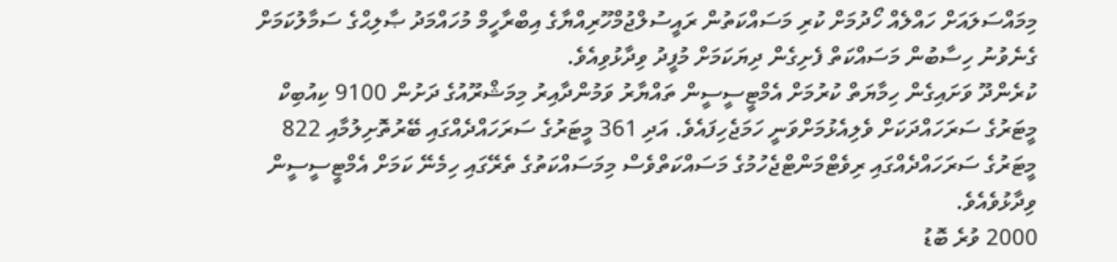މިމައްސަލައަށް ހައްލެއް ހޯދުމަށް ކުރި މަސައްކަތުން ރައީސުލްޖުމްހޫރިއްޔާގެ އިބްރާހީމް މުހައްމަދު ޞާލިޙްގެ ސަމާލުކަމަށް ގެނެވުނު ހިސާބުން މަސައްކަތް ފެށިގެން ދިޔަކަމަށް މުފީދު ވިދާޅުވިއެވެ.
ކުރެންދޫ ވަށައިގެން ހިމާޔަތް ކުރުމަށް އެމްޓީސީސީން ތައްޔާރު ވަމުންދާއިރު މިމަޝްރޫއުގެ ދަށުން 9100 ކިއުބިކް މީޓަރުގެ ސަރަހައްދަކަށް ވެލިއެޅުމަށްވަނީ ހަމަޖެހިފައެވެ. އަދި 361 މީޓަރުގެ ސަރަހައްދެއްގައި ބޭރުތޮށިލުމާއި 822 މީޓަރުގެ ސަރަހައްދެއްގައި ރިވެޓްމަންޓްޖެހުމުގެ މަސައްކަތްވެސް މިމަސައްކަތުގެ ތެރޭގައި ހިމެނޭ ކަމަށް އެމްޓީސީސީން ވިދާޅުވެއެވެ.
2000 ވުރެ ބޮޑު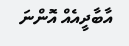އާބާދީއެއް އޮންނަ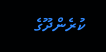ކުރެންދޫގެ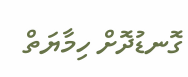ގޮނޑުދޮށް ހިމާޔަތް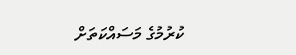ކުރުމުގެ މަސައްކަތަށް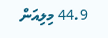44.9 މިލިއަން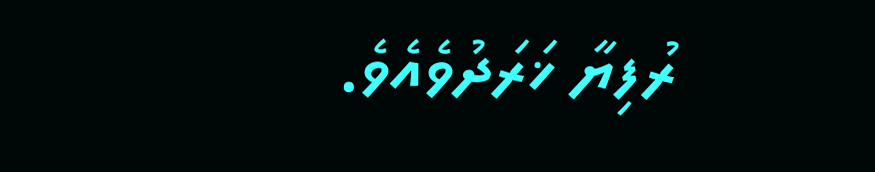ރުފިޔާ ޚަރަދުވެއެވެ.